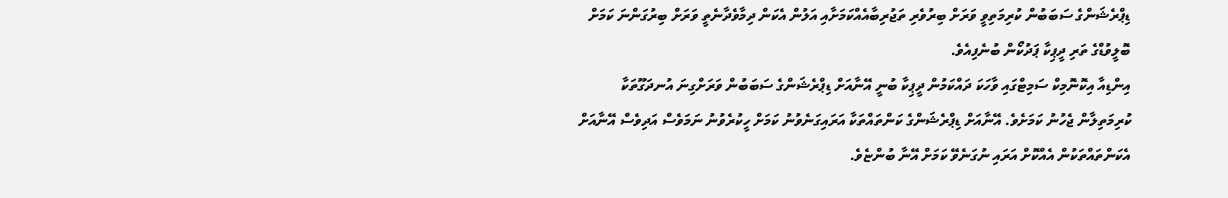ޑިޕްރެޝަންގެ ސަބަބުން ކުރިމަތިވީ ވަރަށް ބިރުވެރި ތަޖުރިބާއެއްކަމަށާއި އަލުން އެކަން ދިމާވެދާނެތީ ވަރަށް ބިރުގަންނަ ކަމަށް ބޮލީވުޑްގެ ތަރި ދީޕިކާ ޕަދުކޯން ބުނެފިއެވެ.
އިންޑިއާ އިކޮނޮމިކް ސަމިޓްގައި ވާހަކަ ދައްކަމުން ދީޕިކާ ބުނީ އޭނާއަށް ޑިޕްރެޝަންގެ ސަބަބުން ވަރަށްގިނަ އުނދަގޫތަކާ ކުރިމަތިލާން ޖެހުނު ކަމަށެވެ. އޭނާއަށް ޑިޕްރެޝަންގެ ކަންތައްތަކާ އަރައިގަނެވުނު ކަމަށް ހީކުރެވުނު ނަމަވެސް އަދިވެސް އޭނާއަށް އެކަންތައްތަކުން އެއްކޮށް އަރައި ނުގަނެވޭ ކަމަށް އޭނާ ބުންޏެވެ.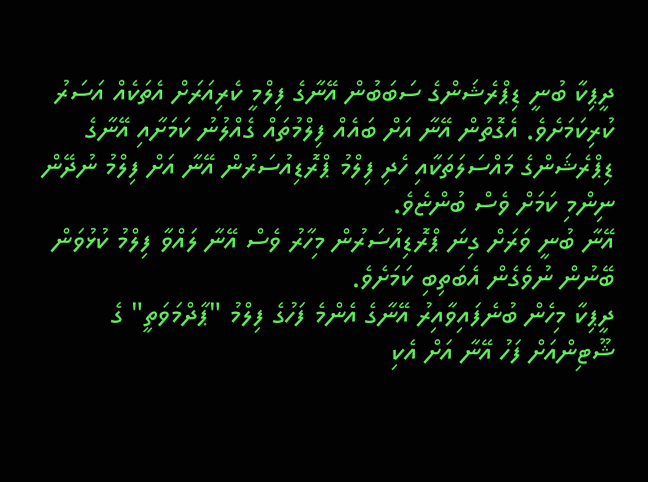ދީޕިކާ ބުނީ ޑިޕްރެޝަންގެ ސަބަބުން އޭނާގެ ފިލްމީ ކެރިއަރަށް އެތަކެއް އަސަރު ކުރިކަމަށެވެ. އެގޮތުން އޭނާ އަށް ބައެއް ފިލްމުތައް ގެއްލުނު ކަމަށާއި އޭނާގެ ޑިޕްރެޝަންގެ މައްސަލަތަކާއި ހެދި ފިލްމު ޕްރޮޑިއުސަރުން އޭނާ އަށް ފިލްމު ނުދޭން ނިންމި ކަމަށް ވެސް ބުންޏެވެ.
އޭނާ ބުނީ ވަރަށް ގިނަ ޕްރޮޑިއުސަރުން މިހާރު ވެސް އޭނާ ލައްވާ ފިލްމު ކުޅުވަން ބޭނުން ނުވެގެން އެބަތިބި ކަމަށެވެ.
ދީޕިކާ މިހެން ބުނެފައިވާއިރު އޭނާގެ އެންމެ ފަހުގެ ފިލްމު "ޕާދްމަވަތީ" ގެ ޝޫޓިންއަށް ފަހު އޭނާ އަށް އެކި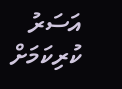އަސަރު ކުރިކަމަށް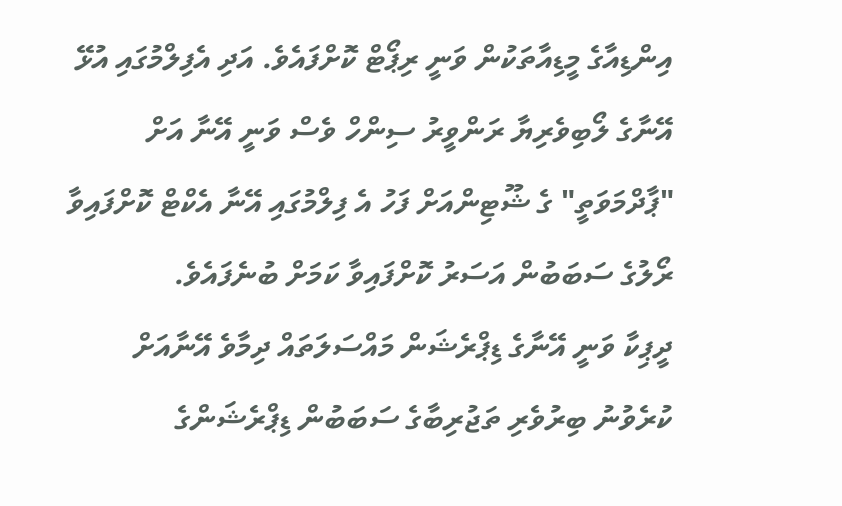އިންޑިއާގެ މީޑިއާތަކުން ވަނީ ރިޕޯޓް ކޮށްފައެވެ. އަދި އެފިލްމުގައި އުޅޭ އޭނާގެ ލޯބިވެރިޔާ ރަންވީރު ސިންހް ވެސް ވަނީ އޭނާ އަށް "ޕާދްމަވަތީ" ގެ ޝޫޓިންއަށް ފަހު އެ ފިލްމުގައި އޭނާ އެކްޓް ކޮށްފައިވާ ރޯލުގެ ސަބަބުން އަސަރު ކޮށްފައިވާ ކަމަށް ބުނެފައެވެ.
ދީޕިކާ ވަނީ އޭނާގެ ޑިޕްރެޝަން މައްސަލަތައް ދިމާވެ އޭނާއަށް ކުރެވުނު ބިރުވެރި ތަޖުރިބާގެ ސަބަބުން ޑިޕްރެޝަންގެ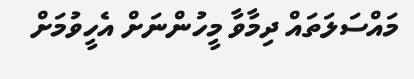މައްސަލަތައް ދިމާވާ މީހުންނަށް އެހީވުމަށް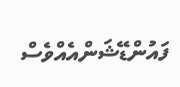ފައުންޑޭޝަންއެއްވެސް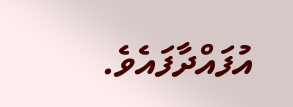އުފައްދާފައެވެ.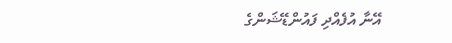އޭނާ އުފެއްދި ފައުންޑޭޝަންގެ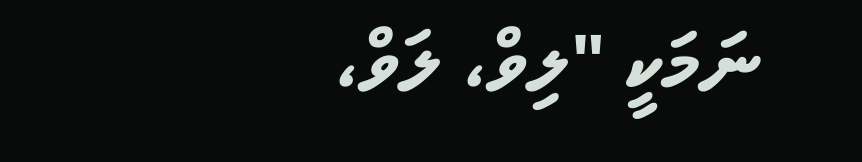ނަމަކީ "ލިވް، ލަވް،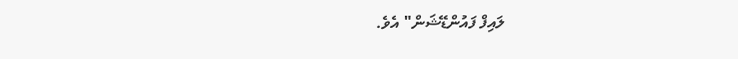ލައިފް ފައުންޑޭޝަން" އެވެ.